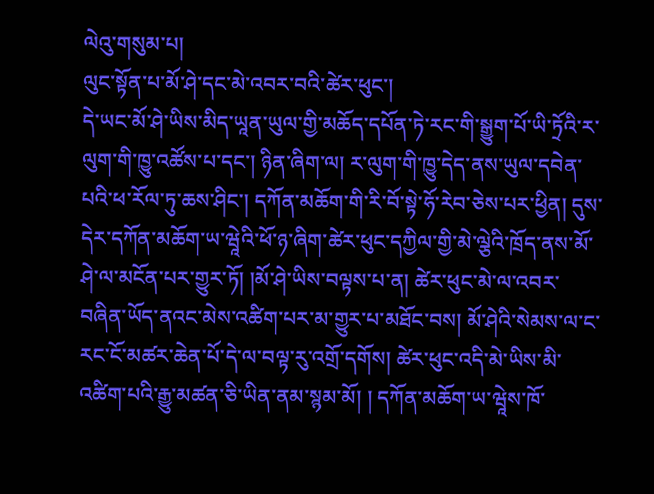ལེའུ་གསུམ་པ།
ལུང་སྟོན་པ་མོ་ཤེ་དང་མེ་འབར་བའི་ཚེར་ཕུང་།
དེ་ཡང་མོ་ཤེ་ཡིས་མིད་ཡཱན་ཡུལ་གྱི་མཆོད་དཔོན་ཏེ་རང་གི་སྒྱུག་པོ་ཡི་ཏྲོའི་ར་ལུག་གི་ཁྱུ་འཚོས་པ་དང་། ཉིན་ཞིག་ལ། ར་ལུག་གི་ཁྱུ་དེད་ནས་ཡུལ་དབེན་པའི་ཕ་རོལ་ཏུ་ཆས་ཤིང་། དཀོན་མཆོག་གི་རི་བོ་སྟེ་ཧོ་རེབ་ཅེས་པར་ཕྱིན། དུས་དེར་དཀོན་མཆོག་ཡ་ཝཱེའི་ཕོ་ཉ་ཞིག་ཚེར་ཕུང་དཀྱིལ་གྱི་མེ་ལྕེའི་ཁྲོད་ནས་མོ་ཤེ་ལ་མངོན་པར་གྱུར་ཏོ། །མོ་ཤེ་ཡིས་བལྟས་པ་ན། ཚེར་ཕུང་མེ་ལ་འབར་བཞིན་ཡོད་ནའང་མེས་འཚིག་པར་མ་གྱུར་པ་མཐོང་བས། མོ་ཤེའི་སེམས་ལ་ང་རང་ངོ་མཚཪ་ཆེན་པོ་དེ་ལ་བལྟ་རུ་འགྲོ་དགོས། ཚེར་ཕུང་འདི་མེ་ཡིས་མི་འཚིག་པའི་རྒྱུ་མཚན་ཅི་ཡིན་ནམ་སྙམ་མོ། ། དཀོན་མཆོག་ཡ་ཝཱེས་ཁོ་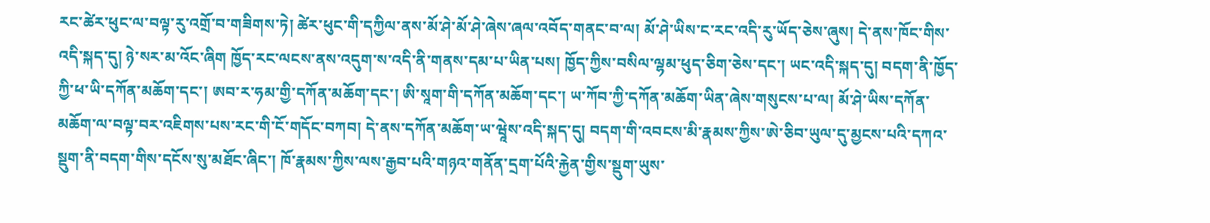རང་ཚེར་ཕུང་ལ་བལྟ་རུ་འགྲོ་བ་གཟིགས་ཏེ། ཚེར་ཕུང་གི་དཀྱིལ་ནས་མོ་ཤེ་མོ་ཤེ་ཞེས་ཞལ་འབོད་གནང་བ་ལ། མོ་ཤེ་ཡིས་ང་རང་འདི་རུ་ཡོད་ཅེས་ཞུས། དེ་ནས་ཁོང་གིས་འདི་སྐད་དུ། ཉེ་སར་མ་འོང་ཞིག ཁྱོད་རང་ལངས་ནས་འདུག་ས་འདི་ནི་གནས་དམ་པ་ཡིན་པས། ཁྱོད་ཀྱིས་བསིལ་ལྷམ་ཕུད་ཅིག་ཅེས་དང་། ཡང་འདི་སྐད་དུ། བདག་ནི་ཁྱོད་ཀྱི་ཕ་ཡི་དཀོན་མཆོག་དང་། ཨབ་ར་ཧམ་གྱི་དཀོན་མཆོག་དང་། ཨི་སཱག་གི་དཀོན་མཆོག་དང་། ཡ་ཀོབ་ཀྱི་དཀོན་མཆོག་ཡིན་ཞེས་གསུངས་པ་ལ། མོ་ཤེ་ཡིས་དཀོན་མཆོག་ལ་བལྟ་བར་འཇིགས་པས་རང་གི་ངོ་གདོང་བཀབ། དེ་ནས་དཀོན་མཆོག་ཡ་ཝཱེས་འདི་སྐད་དུ། བདག་གི་འབངས་མི་རྣམས་ཀྱིས་ཨེ་ཅིབ་ཡུལ་དུ་མྱངས་པའི་དཀའ་སྡུག་ནི་བདག་གིས་དངོས་སུ་མཐོང་ཞིང་། ཁོ་རྣམས་ཀྱིས་ལས་རྒྱབ་པའི་གཉའ་གནོན་དྲག་པོའི་རྐྱེན་གྱིས་སྡུག་ཡུས་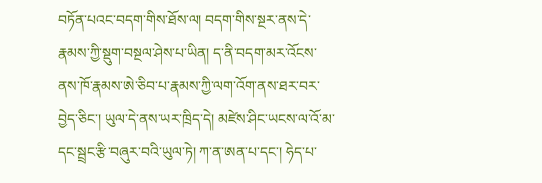བཏོན་པའང་བདག་གིས་ཐོས་ལ། བདག་གིས་སྔར་ནས་དེ་རྣམས་ཀྱི་སྡུག་བསྔལ་ཤེས་པ་ཡིན། ད་ནི་བདག་མར་འོངས་ནས་ཁོ་རྣམས་ཨེ་ཅིབ་པ་རྣམས་ཀྱི་ལག་འོག་ནས་ཐར་བར་བྱེད་ཅིང་། ཡུལ་དེ་ནས་ཡར་ཁྲིད་དེ། མཛེས་ཤིང་ཡངས་ལ་འོ་མ་དང་སྦྲང་རྩི་བཞུར་བའི་ཡུལ་ཏེ། ཀ་ན་ཨན་པ་དང་། ཧེད་པ་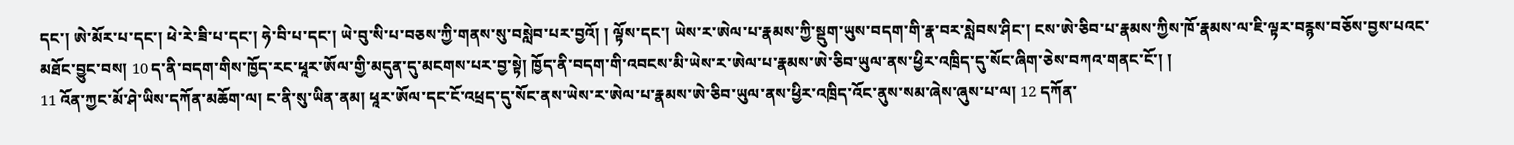དང་། ཨེ་མོར་པ་དང་། ཕེ་རེ་ཟི་པ་དང་། ཧེ་བི་པ་དང་། ཡེ་བུ་སི་པ་བཅས་ཀྱི་གནས་སུ་བསླེབ་པར་བྱའོ། ། ལྟོས་དང་། ཡེས་ར་ཨེལ་པ་རྣམས་ཀྱི་སྡུག་ཡུས་བདག་གི་རྣ་བར་སླེབས་ཤིང་། ངས་ཨེ་ཅིབ་པ་རྣམས་ཀྱིས་ཁོ་རྣམས་ལ་ཇི་ལྟར་བརྙས་བཅོས་བྱས་པའང་མཐོང་བྱུང་བས། 10 ད་ནི་བདག་གིས་ཁྱོད་རང་ཕཱར་ཨོལ་གྱི་མདུན་དུ་མངགས་པར་བྱ་སྟེ། ཁྱོད་ནི་བདག་གི་འབངས་མི་ཡེས་ར་ཨེལ་པ་རྣམས་ཨེ་ཅིབ་ཡུལ་ནས་ཕྱིར་འཁྲིད་དུ་སོང་ཞིག་ཅེས་བཀའ་གནང་ངོ་། །
11 འོན་ཀྱང་མོ་ཤེ་ཡིས་དཀོན་མཆོག་ལ། ང་ནི་སུ་ཡིན་ནམ། ཕཱར་ཨོལ་དང་ངོ་འཕྲད་དུ་སོང་ནས་ཡེས་ར་ཨེལ་པ་རྣམས་ཨེ་ཅིབ་ཡུལ་ནས་ཕྱིར་འཁྲིད་འོང་ནུས་སམ་ཞེས་ཞུས་པ་ལ། 12 དཀོན་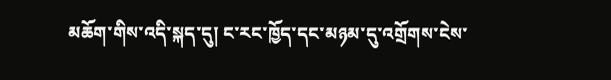མཆོག་གིས་འདི་སྐད་དུ། ང་རང་ཁྱོད་དང་མཉམ་དུ་འགྲོགས་ངེས་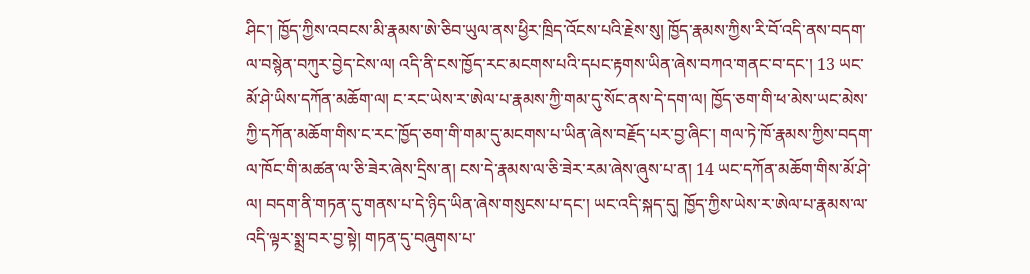ཤིང་། ཁྱོད་ཀྱིས་འབངས་མི་རྣམས་ཨེ་ཅིབ་ཡུལ་ནས་ཕྱིར་ཁྲིད་འོངས་པའི་རྗེས་སུ། ཁྱོད་རྣམས་ཀྱིས་རི་བོ་འདི་ནས་བདག་ལ་བསྙེན་བཀུར་བྱེད་ངེས་ལ། འདི་ནི་ངས་ཁྱོད་རང་མངགས་པའི་དཔང་རྟགས་ཡིན་ཞེས་བཀའ་གནང་བ་དང་། 13 ཡང་མོ་ཤེ་ཡིས་དཀོན་མཆོག་ལ། ང་རང་ཡེས་ར་ཨེལ་པ་རྣམས་ཀྱི་གམ་དུ་སོང་ནས་དེ་དག་ལ། ཁྱོད་ཅག་གི་ཕ་མེས་ཡང་མེས་ཀྱི་དཀོན་མཆོག་གིས་ང་རང་ཁྱོད་ཅག་གི་གམ་དུ་མངགས་པ་ཡིན་ཞེས་བརྗོད་པར་བྱ་ཞིང་། གལ་ཏེ་ཁོ་རྣམས་ཀྱིས་བདག་ལ་ཁོང་གི་མཚན་ལ་ཅི་ཟེར་ཞེས་དྲིས་ན། ངས་དེ་རྣམས་ལ་ཅི་ཟེར་རམ་ཞེས་ཞུས་པ་ན། 14 ཡང་དཀོན་མཆོག་གིས་མོ་ཤེ་ལ། བདག་ནི་གཏན་དུ་གནས་པ་དེ་ཉིད་ཡིན་ཞེས་གསུངས་པ་དང་། ཡང་འདི་སྐད་དུ། ཁྱོད་ཀྱིས་ཡེས་ར་ཨེལ་པ་རྣམས་ལ་འདི་ལྟར་སྨྲ་བར་བྱ་སྟེ། གཏན་དུ་བཞུགས་པ་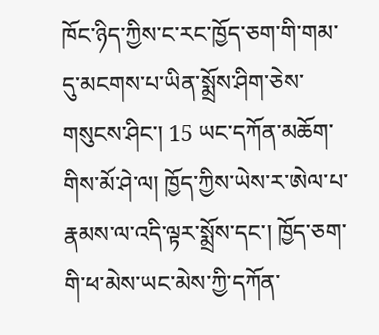ཁོང་ཉིད་ཀྱིས་ང་རང་ཁྱོད་ཅག་གི་གམ་དུ་མངགས་པ་ཡིན་སྨྲོས་ཤིག་ཅེས་གསུངས་ཤིང་། 15 ཡང་དཀོན་མཆོག་གིས་མོ་ཤེ་ལ། ཁྱོད་ཀྱིས་ཡེས་ར་ཨེལ་པ་རྣམས་ལ་འདི་ལྟར་སྨྲོས་དང་། ཁྱོད་ཅག་གི་ཕ་མེས་ཡང་མེས་ཀྱི་དཀོན་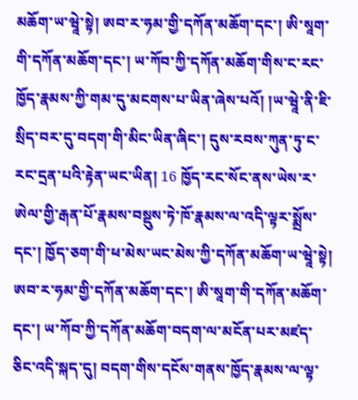མཆོག་ཡ་ཝཱེ་སྟེ། ཨབ་ར་ཧམ་གྱི་དཀོན་མཆོག་དང་། ཨི་སཱག་གི་དཀོན་མཆོག་དང་། ཡ་ཀོབ་ཀྱི་དཀོན་མཆོག་གིས་ང་རང་ཁྱོད་རྣམས་ཀྱི་གམ་དུ་མངགས་པ་ཡིན་ཞེས་པའོ། །ཡ་ཝཱེ་ནི་ཇི་སྲིད་བར་དུ་བདག་གི་མིང་ཡིན་ཞིང་། དུས་རབས་ཀུན་ཏུ་ང་རང་དྲན་པའི་རྟེན་ཡང་ཡིན། 16 ཁྱོད་རང་སོང་ནས་ཡེས་ར་ཨེལ་གྱི་རྒན་པོ་རྣམས་བསྡུས་ཏེ་ཁོ་རྣམས་ལ་འདི་ལྟར་སྨྲོས་དང་། ཁྱོད་ཅག་གི་ཕ་མེས་ཡང་མེས་ཀྱི་དཀོན་མཆོག་ཡ་ཝཱེ་སྟེ། ཨབ་ར་ཧམ་གྱི་དཀོན་མཆོག་དང་། ཨི་སཱག་གི་དཀོན་མཆོག་དང་། ཡ་ཀོབ་ཀྱི་དཀོན་མཆོག་བདག་ལ་མངོན་པར་མཛད་ཅིང་འདི་སྐད་དུ། བདག་གིས་དངོས་གནས་ཁྱོད་རྣམས་ལ་ལྟ་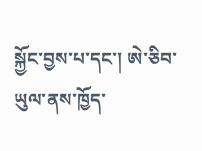སྐྱོང་བྱས་པ་དང་། ཨེ་ཅིབ་ཡུལ་ནས་ཁྱོད་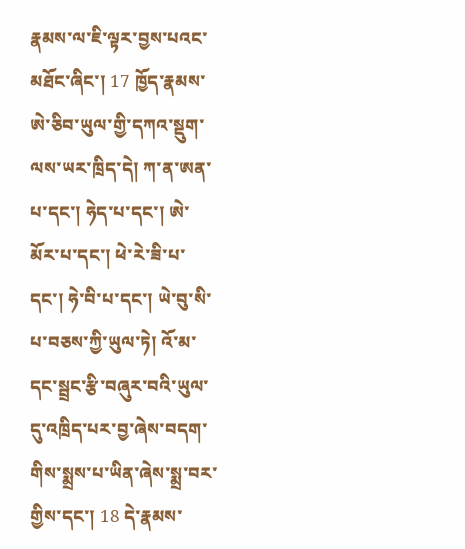རྣམས་ལ་ཇི་ལྟར་བྱས་པའང་མཐོང་ཞིང་། 17 ཁྱོད་རྣམས་ཨེ་ཅིབ་ཡུལ་གྱི་དཀའ་སྡུག་ལས་ཡར་ཁྲིད་དེ། ཀ་ན་ཨན་པ་དང་། ཧེད་པ་དང་། ཨེ་མོར་པ་དང་། ཕེ་རེ་ཟི་པ་དང་། ཧེ་བི་པ་དང་། ཡེ་བུ་སི་པ་བཅས་ཀྱི་ཡུལ་ཏེ། འོ་མ་དང་སྦྲང་རྩི་བཞུར་བའི་ཡུལ་དུ་འཁྲིད་པར་བྱ་ཞེས་བདག་གིས་སྨྲས་པ་ཡིན་ཞེས་སྨྲ་བར་གྱིས་དང་། 18 དེ་རྣམས་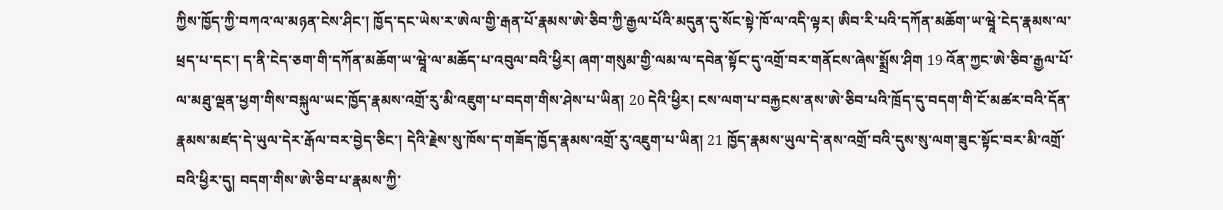ཀྱིས་ཁྱོད་ཀྱི་བཀའ་ལ་མཉན་ངེས་ཤིང་། ཁྱོད་དང་ཡེས་ར་ཨེལ་གྱི་རྒན་པོ་རྣམས་ཨེ་ཅིབ་ཀྱི་རྒྱལ་པོའི་མདུན་དུ་སོང་སྟེ་ཁོ་ལ་འདི་ལྟར། ཨིབ་རི་པའི་དཀོན་མཆོག་ཡ་ཝཱེ་ངེད་རྣམས་ལ་ཕྲད་པ་དང་། ད་ནི་ངེད་ཅག་གི་དཀོན་མཆོག་ཡ་ཝཱེ་ལ་མཆོད་པ་འབུལ་བའི་ཕྱིར། ཞག་གསུམ་གྱི་ལམ་ལ་དབེན་སྟོང་དུ་འགྲོ་བར་གནོངས་ཞེས་སྨྲོས་ཤིག 19 འོན་ཀྱང་ཨེ་ཅིབ་རྒྱལ་པོ་ལ་མཐུ་ལྡན་ཕྱག་གིས་བསྐུལ་ཡང་ཁྱོད་རྣམས་འགྲོ་རུ་མི་འཇུག་པ་བདག་གིས་ཤེས་པ་ཡིན། 20 དེའི་ཕྱིར། ངས་ལག་པ་བརྐྱངས་ནས་ཨེ་ཅིབ་པའི་ཁྲོད་དུ་བདག་གི་ངོ་མཚར་བའི་དོན་རྣམས་མཛད་དེ་ཡུལ་དེར་རྒོལ་བར་བྱེད་ཅིང་། དེའི་རྗེས་སུ་ཁོས་ད་གཟོད་ཁྱོད་རྣམས་འགྲོ་རུ་འཇུག་པ་ཡིན། 21 ཁྱོད་རྣམས་ཡུལ་དེ་ནས་འགྲོ་བའི་དུས་སུ་ལག་ཟུང་སྟོང་བར་མི་འགྲོ་བའི་ཕྱིར་དུ། བདག་གིས་ཨེ་ཅིབ་པ་རྣམས་ཀྱི་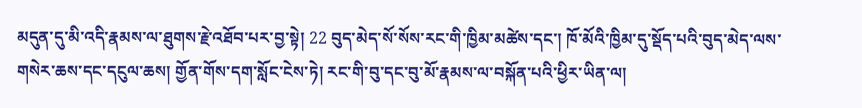མདུན་དུ་མི་འདི་རྣམས་ལ་ཐུགས་རྗེ་འཐོབ་པར་བྱ་སྟེ། 22 བུད་མེད་སོ་སོས་རང་གི་ཁྱིམ་མཚེས་དང་། ཁོ་མོའི་ཁྱིམ་དུ་སྡོད་པའི་བུད་མེད་ལས་གསེར་ཆས་དང་དངུལ་ཆས། གྱོན་གོས་དག་སློང་ངེས་ཏེ། རང་གི་བུ་དང་བུ་མོ་རྣམས་ལ་བསྐོན་པའི་ཕྱིར་ཡིན་ལ།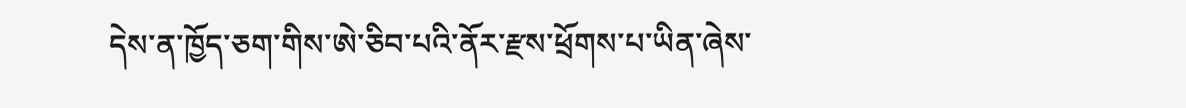དེས་ན་ཁྱོད་ཅག་གིས་ཨེ་ཅིབ་པའི་ནོར་རྫས་ཕྲོགས་པ་ཡིན་ཞེས་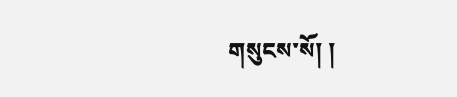གསུངས་སོ། །